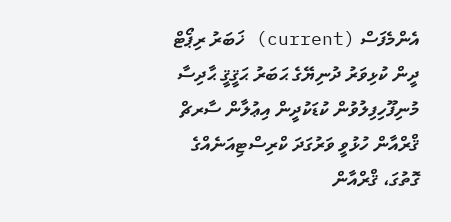އެންމެފަސް (current) ޚަބަރު ރިޕޯޓް ދީން ކުޅިވަރު ދުނިޔޭގެ ޙަބަރު ޙަޤީޤީ ޙާދިސާ މުނިފޫހިފިލުވުން ކުޑަކުދީން އިޢުލާން ސާރޗް
ޤްރްއާން ހުޅުވީ ވަރުގަދަ ކްރިސްޓިއަނެއްގެ ގޮތުގަ، ޤްރްއާން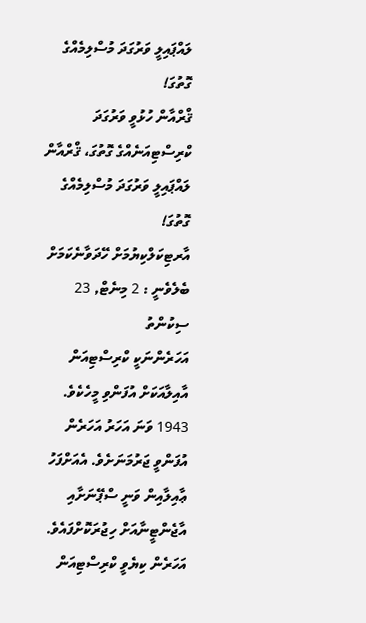ލައްޕައިލީ ވަރުގަދަ މުސްލިމެއްގެ ގޮތުގަ!
ޤްރްއާން ހުޅުވީ ވަރުގަދަ ކްރިސްޓިއަނެއްގެ ގޮތުގަ، ޤްރްއާން ލައްޕައިލީ ވަރުގަދަ މުސްލިމެއްގެ ގޮތުގަ!
އާރޓިކަލްކިޔުމަށް ހޭދަވާނެކަމަށް ބެލެވެނީ : 2 މިނެޓް, 23 ސިކުންތު
އަހަރެންނަކީ ކްރިސްޓިއަން އާއިލާއަކަށް އުފަންވި މީހެކެވެ. 1943 ވަނަ އަހަރު އަހަރެން އުފަންވީ ޖަރުމަނަށެވެ. އެއަށްފަހު ޢާއިލާއިން ވަނީ ސްޕޭނަށާއި އާޖެންޓީނާއަށް ހިޖުރަކޮށްފައެވެ.
އަހަރެން ކިޔެވީ ކްރިސްޓިއަން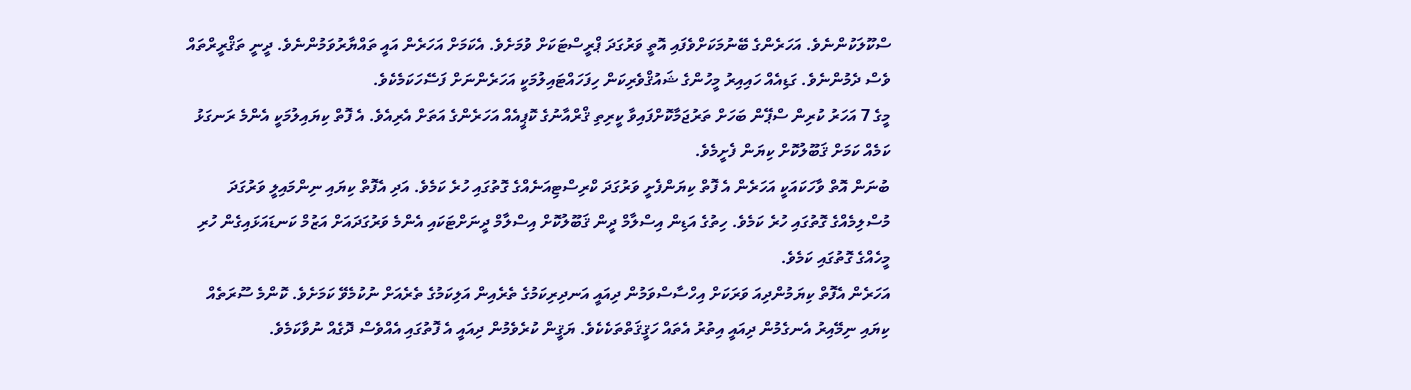ސްކޫލަކުންނެވެ. އަހަރެންގެ ބޭނުމަކަށްވެފައި އޮތީ ވަރުގަދަ ޕްރީސްޓަކަށް ވުމަށެވެ. އެކަމަށް އަހަރެން އައީ ތައްޔާރުވަމުންނެވެ. ދީނީ ތަޤްރީރްތައް ވެސް ދެމުންނެވެ. ގަޑިއެއް ހައިއިރު މީހުންގެ ޝައުޤްވެރިކަން ހިފަހައްޓައިލުމަކީ އަހަރެންނަށް ފަސޭހަކަމެކެވެ.
މީގެ 7 އަހަރު ކުރިން ސްޕޭން ބަހަށް ތަރުޖަމާކޮށްފައިވާ ކީރިތި ޤްރްއާނުގެ ކޮޕީއެއް އަހަރެންގެ އަތަށް އެރިއެވެ. އެ ފޮތް ކިޔައިލުމަކީ އެންމެ ރަނގަޅު ކަމެއް ކަމަށް ޤަބޫލުކޮށް ކިޔަން ފެށީމެވެ.
ބުނަން އޮތް ވާހަކައަކީ އަހަރެން އެ ފޮތް ކިޔަންފެށީ ވަރުގަދަ ކްރިސްޓިއަނެއްގެ ގޮތުގައި ހުރެ ކަމެވެ. އަދި އެފޮތް ކިޔައި ނިންމައިލީ ވަރުގަދަ މުސްލިމެއްގެ ގޮތުގައި ހުރެ ކަމެވެ. ހިތުގެ އަޑިން އިސްލާމް ދީން ޤަބޫލުކޮށް އިސްލާމް ދީނަށްޓަކައި އެންމެ ވަރުގަދައަށް އަޒުމް ކަނޑައަޅައިގެން ހުރި މީހެއްގެ ގޮތުގައި ކަމެވެ.
އަހަރެން އެފޮތް ކިޔަމުންދިއަ ވަރަކަށް އިހްސާސްވަމުން ދިއައީ އަނދިރިކަމުގެ ތެރެއިން އަލިކަމުގެ ތެރެއަށް ނުކުމެވޭ ކަމަށެވެ. ކޮންމެ ސޫރަތެއް ކިޔައި ނިމޭއިރު އެނގެމުން ދިއައީ އިތުރު އެތައް ހަޤީޤަތްތަކެކެވެ. ޔަޤީން ކުރެވެމުން ދިއައީ އެ ފޮތުގައި އެއްވެސް ދޮގެއް ނުވާކަމެވެ.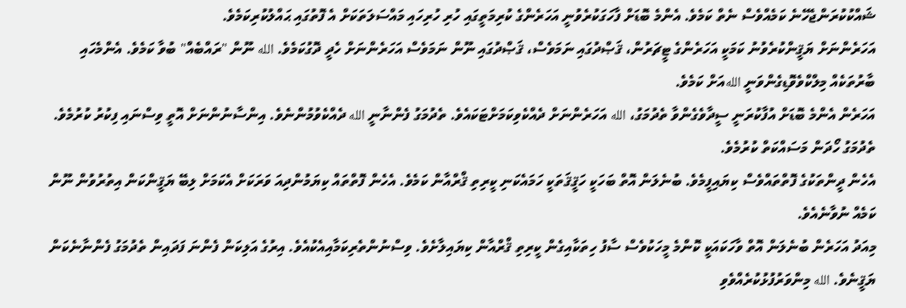ޝައްކުކުރަންޖެހޭނެ ކަމެއްވެސް ނެތް ކަމެވެ. އެންމެ ބޮޑަށް ފާހަގަކުރެވުނީ އަހަރެންގެ ކުރިމަތީގައި ހުރި ހުރިހައި މައްސަލަތަކަށް އެ ފޮތުގައި ޙައްލުކުރިކަމެވެ.
އަހަރެންނަށް ޔަޤީންކުރެވުނު ކަމަކީ އަހަރެންގެ ޓީޗަރުން، ޤަޞްދުގައި ނަމަވެސް، ޤަޞްދުގައި ނޫން ނަމަވެސް އަހަރެންނަށް ހެދީ ދޮގުކަމެވެ. الله ނޫން "ރައްބެއް" ބުވާ ކަމެވެ. އެންމެހައި ބާރުތަކެއް މިލްކްވެވޮޑިގެންވަނީ اللهއަށް ކަމެވެ.
އަހަރެން އެންމެ ބޮޑަށް އުފާކުރަނީ ސީދާވެގެންވާ ތެދުމަގު، الله އަހަރެންނަށް ދެއްކެވިކަމަށްޓަކައެވެ. ތެދުމަގު ފެންނާނީ الله ދެއްކެވުމުންނެވެ. އިންސާނުންނަށް އޮތީ ވިސްނައި ފިކުރު ކުރުމެވެ. ތެދުމަގު ހޯދަން މަސައްކަތް ކުރުމެވެ.
އެހެން ދީންތަކުގެ ފޮތްތައްވެސް ކިޔައިފީމެވެ. ބުނެލަން އޮތް ބަހަކީ ހަޤީޤަތަކީ ހަމައެކަނި ކީރިތި ޤްރްއާން ކަމެވެ. އެހެން ފޮތްތައް ކިޔަމުންދިއަ ވަރަކަށް އެކަމަށް ލިބޭ ޔަޤީންކަން އިތުރުވުން ނޫން ކަމެއް ނުވާނެއެވެ.
މިއަދު އަހަރެން ބުނެލަން އޮތް ވާހަކައަކީ ކޮންމެ މީހަކުވެސް ސާފު ހިތަކާއިގެން ކީރިތި ޤްރްއާން ކިޔައިލާށެވެ. ވިސްނުންތެރިކަމާއިއެކުއެވެ. އިރުގެ އަލިކަން ފެންނަ ފަދައިން ތެދުމަގު ފެންނާނެކަން ޔަޤީނެވެ. الله މިންވަރުފުޅުކުރެއްވެވި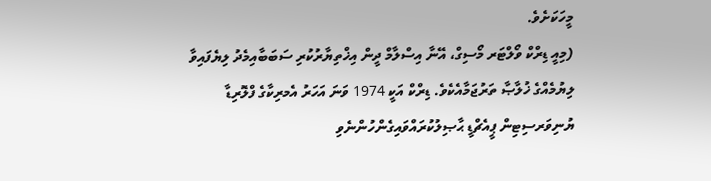މީހަކަށެވެ.
(މިއީ ޑިރްކް ވޯލްޓަރ މޯސިގް، އޭނާ އިސްލާމް ދީން އިޚްތިޔާރުކުރި ސަބަބާއިމެދު ލިޔެފައިވާ ލިޔުމެއްގެ ޚުލާޞާ ތަރުޖަމާއެކެވެ. ޑިރްކް އަކީ 1974 ވަނަ އަހަރު އެމރިކާގެ ފްލޮރިޑާ ޔުނިވަރސިޓިން ޕީއެޗްޑީ ޙާޞިލުކުރައްވައިގެންހުންނެވި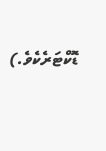ޑޮކްޓަރެކެވެ.)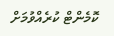ކޮމެންޓް ކުރެއްވުމަށް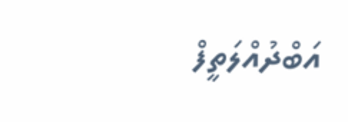އަބްދުއްލަތީފް